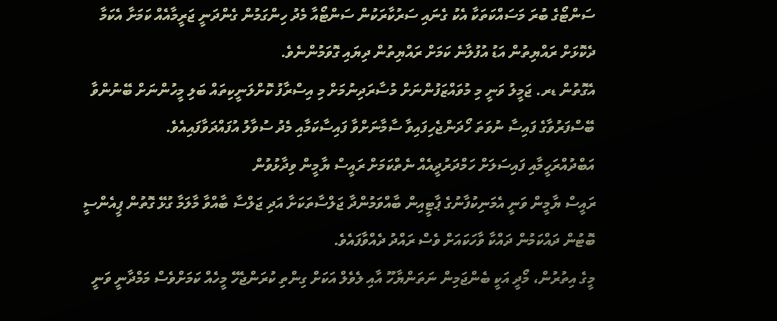ސަންޓޯގެ ބުރަ މަސައްކަތަކާ އެކު ގެނައި ސަރުކާރަކުން ސަންޓޯއާ މެދު ހިންގަމުން ގެންދަނީ ޖަރީމާއެއް ކަމަށާ އެކަމާ ދެކޮޅަށް ރައްޔިތުން އަޑު އުފުލާނެ ކަމަށް ރައްޔިތުން ދިޔައި ގޮވަމުންނެވެ.
އެގޮތުން ޑރ. ޖަމީލު ވަނީ މި މުވައްޒަފުންނަށް މުސާރަދިނުމަށް މި އިސްރާފު ކޮށްލަނީކިތައް ބަލި މީހުންނަށް ބޭނުންވާ ބޭސްފަރުވާގެ ފައިސާ ނުވަތަ ހޯދަންޖެހިފައިވާ ސާމާނަށްވާ ފައިސާކަމާއި މެދު ސުވާލު އުފައްދަވާފައިއެވެ.
އަބްދުއްރަހީމާއި ފައިސަލަށް ހަމްދަރުދީއެއް ނެތްކަމަށް ރައީސް ޔާމީން ވިދާޅުވުން
ރައީސް ޔާމީން ވަނީ އެމަނިކުފާނުގެ ޕާޓީއިން ބާއްވަމުންދާ ޖަލްސާތަކަށާ އަދި ޖަލްސާ ބާއްވާ މާލަމާ ގުޅޭ ގޮތުން ޕީއެންސީ ބޮޓުން ދައްކަމުން ދައްކާ ވާހަކައަށް ވެސް ރައްދު ދެއްވާފައެވެ.
މީގެ އިތުރުން، މޯދީ އަކީ ބެންޖަމިން ނަތަންޔާހޫ އާއި ލެވެލް އަކަށް ގިންތި ކުރަންޖެހޭ މީހެއް ކަމަށްވެސް މަމްދާނީ ވަނީ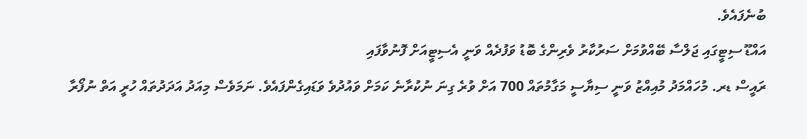ބުނެފައެވެ.
އައްޑޫ ސިޓީގައި ޖަލްސާ ބޭއްވުމަށް ސަރުކާރު ވެރިންގެ ބޮޑު ވަފުދެއް ވަނީ އެސިޓީއަށް ފޮނުވާފައި
ރައީސް ޑރ. މުހައްމަދު މުއިއްޒު ވަނީ ސިޔާސީ މަގާމުތައް 700 އަށް ވުރެ ގިނަ ނުކުރާނެ ކަމަށް ވައުދުވެ ވަޑައިގެންފައެވެ. ނަމަވެސް މިއަދު އަދަދުތައް ހުރީ އަތް ނުފޯރާ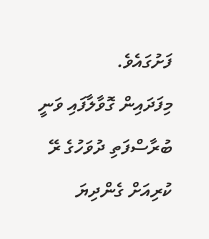ފަށުގައެވެ.
މިފަދައިން ގޮވާލާފައި ވަނީ ބުރާސްފަތި ދުވަހުގެ ރޭ ކުރިއަށް ގެންދިޔަ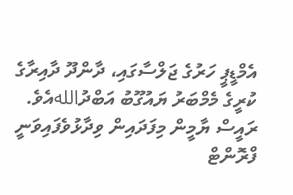އެމްޑީޕީ ހަރުގެ ޖަލްސާގައި، ދާންދޫ ދާއިރާގެ ކުރީގެ މެމްބަރު ޔައުގޫބު އަބްދުاللهއެވެ.
ރައީސް ޔާމީން މިފަދައިން ވިދާޅުވެފައިވަނީ ފްރޮންޓް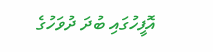އޮފީހުގައި ބުދަ ދުވަހުގެ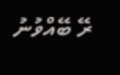ރޭ ބޭއްވުނު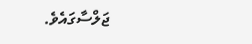ޖަލްސާގައެވެ.